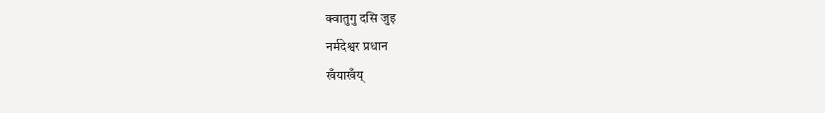क्वातुगु दसि जुइ
नर्मदेश्वर प्रधान
खँयाखँय्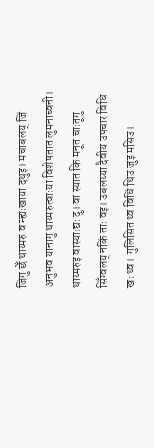जिगु छेँ थाय्मरु व न्ह्यःखाया दथुइ। मचाबलय् जिं अनुभव यानागु थाय्मरुत्वाःया विशेषतात लुमनाच्वनी। थाय्मरुइ वास्याःद्यः दु। वा स्यात कि मनूत चाःतूगु सिँग्वलय् नकिं ताः वइ। उबलय्या दैवीय उपचार विधि खः थ्व। गुलिसित थ्व विधिं थिउ जुइ मसिउ।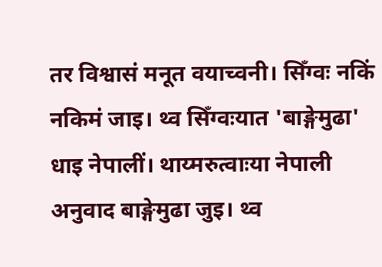तर विश्वासं मनूत वयाच्वनी। सिँग्वः नकिं नकिमं जाइ। थ्व सिँग्वःयात 'बाङ्गेमुढा' धाइ नेपालीं। थाय्मरुत्वाःया नेपाली अनुवाद बाङ्गेमुढा जुइ। थ्व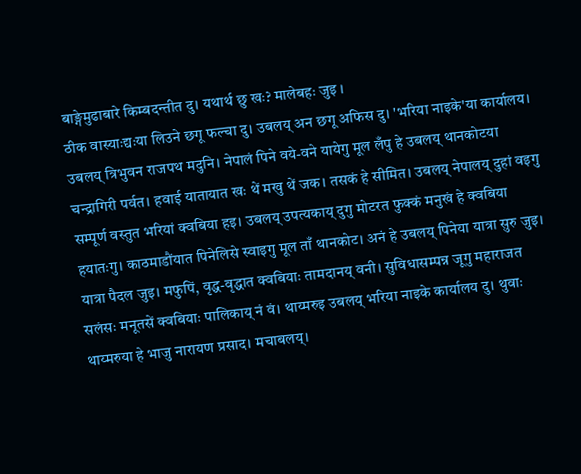बाङ्गेमुढाबारे किम्बदन्तीत दु। यथार्थ छु खः? मालेबहः जुइ ।
ठीक वास्याःद्यःया लिउने छगू फल्चा दु। उबलय् अन छगू अफिस दु। 'भरिया नाइके'या कार्यालय। उबलय् त्रिभुवन राजपथ मदुनि। नेपालं पिने वये-वने यायेगु मूल लँपु हे उबलय् थानकोटया चन्द्रागिरी पर्वत। हवाई यातायात खः थें मखु थें जक। तसकं हे सीमित। उबलय् नेपालय् दुहां वइगु सम्पूर्ण वस्तुत भरियां क्वबिया हइ। उबलय् उपत्यकाय् दुगु मोटरत फुक्कं मनुखं हे क्वबिया हयातःगु। काठमाडौंयात पिनेलिसे स्वाइगु मूल ताँ थानकोट। अनं हे उबलय् पिनेया यात्रा सुरु जुइ। यात्रा पैदल जुइ। मफुपिं, वृद्ध-वृद्धात क्वबियाः तामदानय् वनी। सुविधासम्पन्न जूगु महाराजत सलंसः मनूतसें क्वबियाः पालिकाय् नं वं। थाय्मरुइ उबलय् भरिया नाइके कार्यालय दु। थुवाः थाय्मरुया हे भाजु नारायण प्रसाद। मचाबलय्।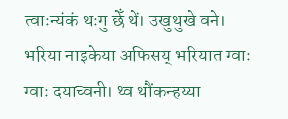त्वाःन्यंकं थःगु छेँ थें। उखुथुखे वने। भरिया नाइकेया अफिसय् भरियात ग्वाः ग्वाः दयाच्वनी। थ्व थौंकन्हय्या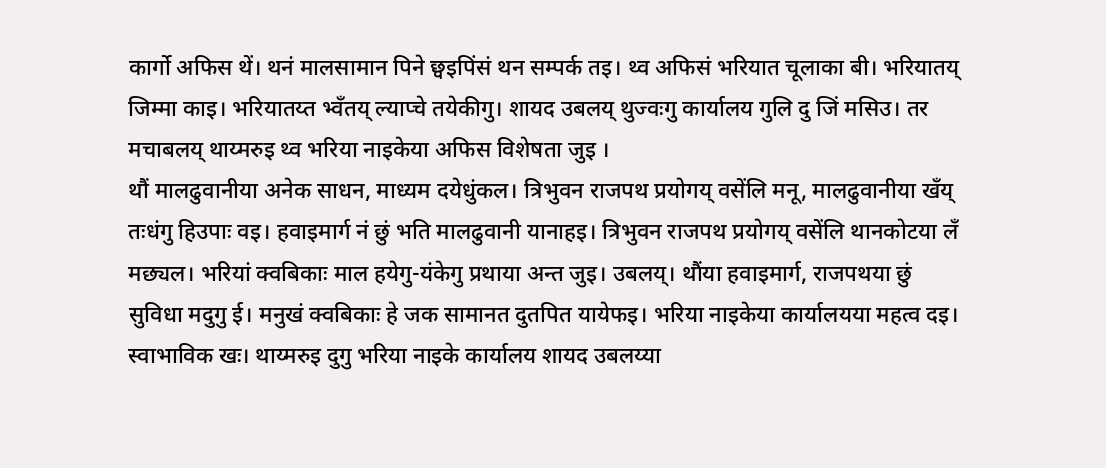कार्गो अफिस थें। थनं मालसामान पिने छ्वइपिंसं थन सम्पर्क तइ। थ्व अफिसं भरियात चूलाका बी। भरियातय् जिम्मा काइ। भरियातय्त भ्वँतय् ल्याप्चे तयेकीगु। शायद उबलय् थुज्वःगु कार्यालय गुलि दु जिं मसिउ। तर मचाबलय् थाय्मरुइ थ्व भरिया नाइकेया अफिस विशेषता जुइ ।
थौं मालढुवानीया अनेक साधन, माध्यम दयेधुंकल। त्रिभुवन राजपथ प्रयोगय् वसेंलि मनू, मालढुवानीया खँय् तःधंगु हिउपाः वइ। हवाइमार्ग नं छुं भति मालढुवानी यानाहइ। त्रिभुवन राजपथ प्रयोगय् वसेंलि थानकोटया लँ मछ्यल। भरियां क्वबिकाः माल हयेगु-यंकेगु प्रथाया अन्त जुइ। उबलय्। थौंया हवाइमार्ग, राजपथया छुं सुविधा मदुगु ई। मनुखं क्वबिकाः हे जक सामानत दुतपित यायेफइ। भरिया नाइकेया कार्यालयया महत्व दइ। स्वाभाविक खः। थाय्मरुइ दुगु भरिया नाइके कार्यालय शायद उबलय्या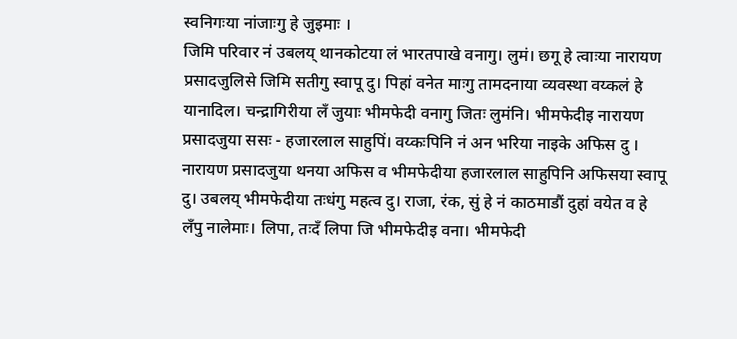स्वनिगःया नांजाःगु हे जुइमाः ।
जिमि परिवार नं उबलय् थानकोटया लं भारतपाखे वनागु। लुमं। छगू हे त्वाःया नारायण प्रसादजुलिसे जिमि सतीगु स्वापू दु। पिहां वनेत माःगु तामदनाया व्यवस्था वय्कलं हे यानादिल। चन्द्रागिरीया लँ जुयाः भीमफेदी वनागु जितः लुमंनि। भीमफेदीइ नारायण प्रसादजुया ससः - हजारलाल साहुपिं। वय्कःपिनि नं अन भरिया नाइके अफिस दु ।
नारायण प्रसादजुया थनया अफिस व भीमफेदीया हजारलाल साहुपिनि अफिसया स्वापू दु। उबलय् भीमफेदीया तःधंगु महत्व दु। राजा, रंक, सुं हे नं काठमाडौं दुहां वयेत व हे लँपु नालेमाः। लिपा, तःदँ लिपा जि भीमफेदीइ वना। भीमफेदी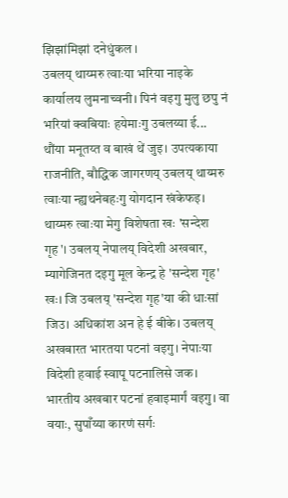झिझांमिझां दनेधुंकल ।
उबलय् थाय्मरु त्वाःया भरिया नाइके कार्यालय लुमनाच्वनी। पिनं वइगु मुलु छपु नं भरियां क्वबियाः हयेमाःगु उबलय्या ई... थौंया मनूतय्त व बाखं थें जुइ। उपत्यकाया राजनीति, बौद्धिक जागरणय् उबलय् थाय्मरु त्वाःया न्ह्यथनेबहःगु योगदान खंकेफइ। थाय्मरु त्वाःया मेगु विशेषता खः 'सन्देश गृह'। उबलय् नेपालय् विदेशी अखबार, म्यागेजिनत दइगु मूल केन्द्र हे 'सन्देश गृह' खः। जि उबलय् 'सन्देश गृह'या की धाःसां जिउ। अधिकांश अन हे ई बीके। उबलय् अखबारत भारतया पटनां वइगु। नेपाःया विदेशी हवाई स्वापू पटनालिसे जक। भारतीय अखबार पटनां हवाइमार्गं वइगु। वा वयाः, सुपाँय्या कारणं सर्गः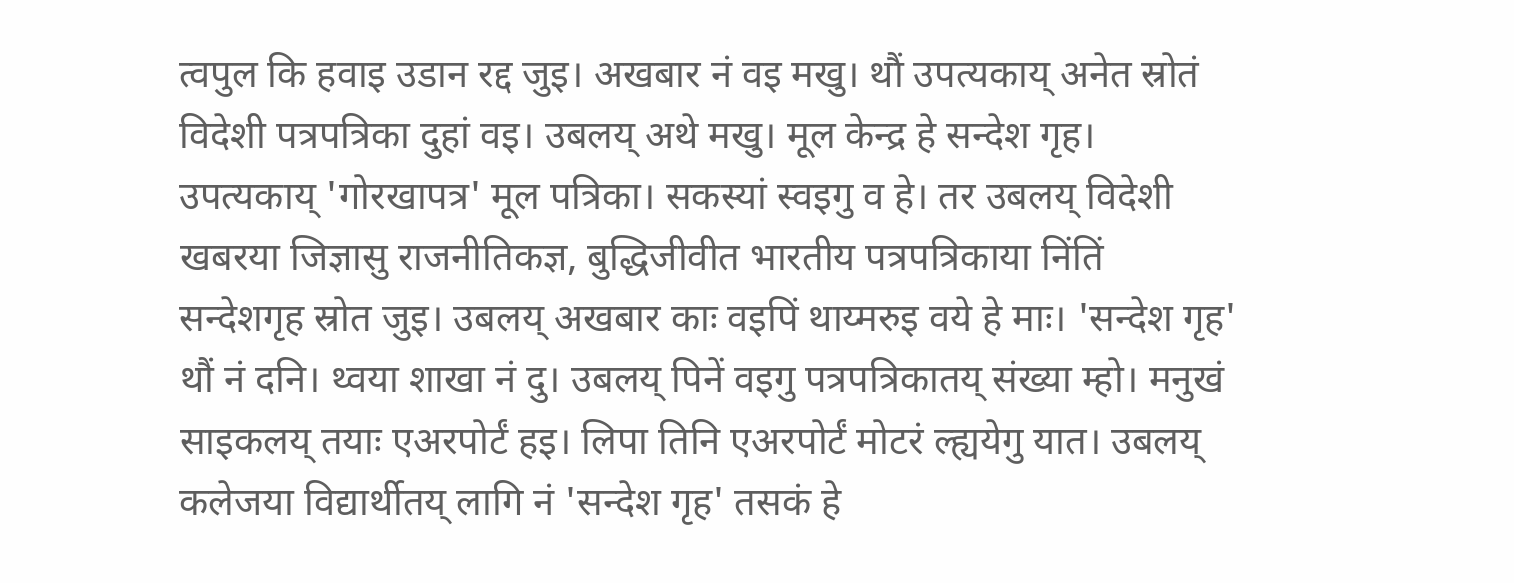त्वपुल कि हवाइ उडान रद्द जुइ। अखबार नं वइ मखु। थौं उपत्यकाय् अनेत स्रोतं विदेशी पत्रपत्रिका दुहां वइ। उबलय् अथे मखु। मूल केन्द्र हे सन्देश गृह। उपत्यकाय् 'गोरखापत्र' मूल पत्रिका। सकस्यां स्वइगु व हे। तर उबलय् विदेशी खबरया जिज्ञासु राजनीतिकज्ञ, बुद्धिजीवीत भारतीय पत्रपत्रिकाया निंतिं सन्देशगृह स्रोत जुइ। उबलय् अखबार काः वइपिं थाय्मरुइ वये हे माः। 'सन्देश गृह' थौं नं दनि। थ्वया शाखा नं दु। उबलय् पिनें वइगु पत्रपत्रिकातय् संख्या म्हो। मनुखं साइकलय् तयाः एअरपोर्टं हइ। लिपा तिनि एअरपोर्टं मोटरं ल्ह्ययेगु यात। उबलय् कलेजया विद्यार्थीतय् लागि नं 'सन्देश गृह' तसकं हे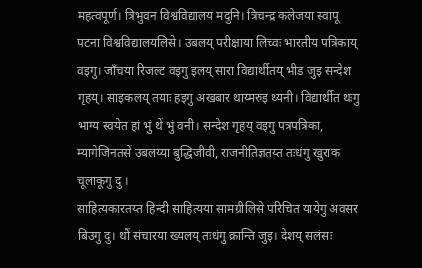महत्वपूर्ण। त्रिभुवन विश्वविद्यालय मदुनि। त्रिचन्द्र कलेजया स्वापू पटना विश्वविद्यालयलिसे। उबलय् परीक्षाया लिच्वः भारतीय पत्रिकाय् वइगु। जाँचया रिजल्ट वइगु इलय् सारा विद्यार्थीतय् भीड जुइ सन्देश गृहय्। साइकलय् तयाः हइगु अखबार थाय्मरुइ थ्यनी। विद्यार्थीत थःगु भाग्य स्वयेत हां भुं थें भुं वनी। सन्देश गृहय् वइगु पत्रपत्रिका, म्यागेजिनतसें उबलय्या बुद्धिजीवी, राजनीतिज्ञतय्त तःधंगु खुराक चूलाकूगु दु ।
साहित्यकारतय्त हिन्दी साहित्यया सामग्रीलिसे परिचित यायेगु अवसर बिउगु दु। थौं संचारया ख्यलय् तःधंगु क्रान्ति जुइ। देशय् सलंसः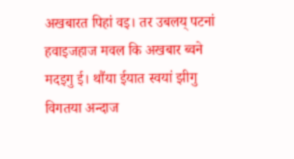अखबारत पिहां वइ। तर उबलय् पटनां हवाइजहाज मवल कि अखबार ब्वने मदइगु ई। थौंया ईयात स्वयां झीगु विगतया अन्दाज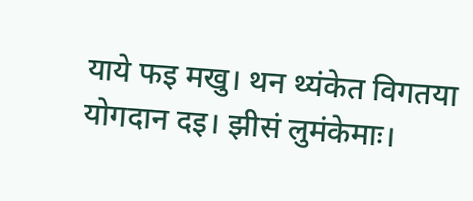याये फइ मखु। थन थ्यंकेत विगतया योगदान दइ। झीसं लुमंकेमाः।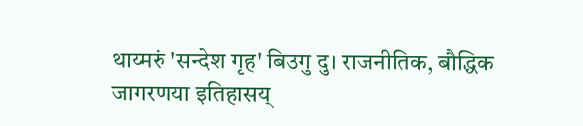थाय्मरुं 'सन्देश गृह' बिउगु दु। राजनीतिक, बौद्धिक जागरणया इतिहासय्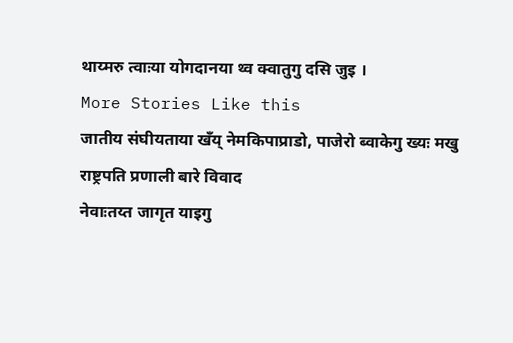थाय्मरु त्वाःया योगदानया थ्व क्वातुगु दसि जुइ ।
More Stories Like this
जातीय संघीयताया खँय् नेमकिपाप्राडो, पाजेरो ब्वाकेगु ख्यः मखु
राष्ट्रपति प्रणाली बारे विवाद
नेवाःतय्त जागृत याइगु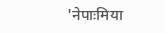'नेपाःमिया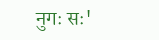नुगः सः'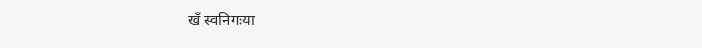खँ स्वनिगःया